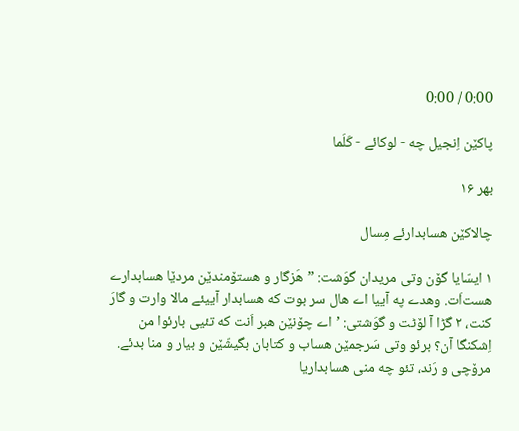0:00 / 0:00

پاکێن اِنجیل چه - لوکائے - کَلَما

بهر ۱۶

چالاکێن هسابدارئے مِسال

۱ ایسّایا گۆن وتی مریدان گوَشت: ”هَزگار و هستۆمندێن مردێا هسابدارے هست‌اَت. وهدے په آییا اے هال سر بوت که هسابدار آییئے مالا وارت و گارَ کنت، ۲ گڑا آ لۆٹت و گوَشتی: ’اے چۆنێن هبر اَنت که تئیی بارئوا من اِشکنگا آن؟ برئو وتی سَرجمێن هساب و کتابان بگیشّێن و بیار و منا بدئے. مرۆچی و رَند، تئو چه منی هسابداریا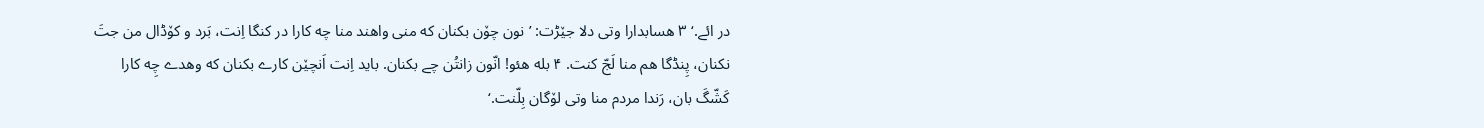در ائے.‘ ۳ هسابدارا وتی دلا جێڑت: ’نون چۆن بکنان که منی واهند منا چه کارا در کنگا اِنت، بَرد و کۆڈال من جتَ نکنان، پِنڈگا هم منا لَجّ کنت. ۴ بله هئو! انّون زانتُن چے بکنان. باید اِنت اَنچێن کارے بکنان که وهدے چِه کارا کَشّگَ بان، رَندا مردم منا وتی لۆگان بِلّنت.‘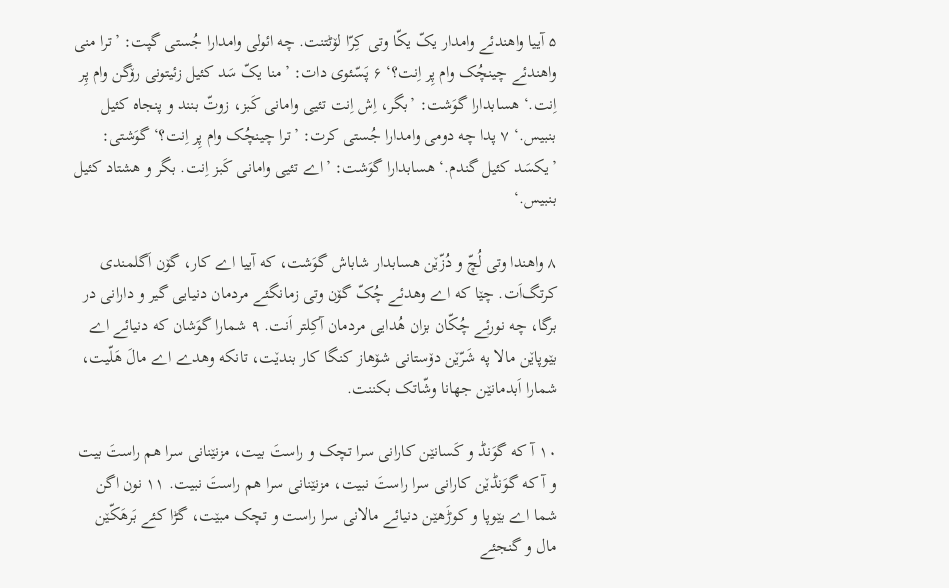۵ آییا واهندئے وامدار یکّ یکّا وتی کِرّا لۆٹتنت. چه ائولی وامدارا جُستی گپت: ’ترا منی واهندئے چینچُک وام پِر اِنت؟‘ ۶ پَسّئوی دات: ’منا یکّ سَد کئیل زئیتونی رۆگن وام پِر اِنت.‘ هسابدارا گوَشت: ’بگر، اِش اِنت تئیی وامانی کَبز، زوتّ بنند و پنجاه کئیل بنبیس.‘ ۷ پدا چه دومی وامدارا جُستی کرت: ’ترا چینچُک وام پِر اِنت؟‘ گوَشتی: ’یکسَد کئیل گندم.‘ هسابدارا گوَشت: ’اے تئیی وامانی کَبز اِنت. بگر و هشتاد کئیل بنبیس.‘

۸ واهندا وتی لُچّ و دُزّێن هسابدار شاباش گوَشت، که آییا اے کار، گۆن اَگلمندی کرتگ‌اَت. چێا که اے وهدئے چُکّ گۆن وتی زمانگئے مردمان دنیایی گیر و دارانی در برگا، چه نورئے چُکّان بزان هُدایی مردمان آکِلتر اَنت. ۹ شمارا گوَشان که دنیائے اے بێوپاێن مالا په شَرّێن دۆستانی شۆهاز کنگا کار بندێت، تانکه وهدے اے مالَ هَلّیت، شمارا اَبدمانێن جهانا وشّاتک بکننت.

۱۰ آ که گوَنڈ و کَسانێن کارانی سرا تچک و راستَ بیت، مزنێنانی سرا هم راستَ بیت و آ که گوَنڈێن کارانی سرا راستَ نبیت، مزنێنانی سرا هم راستَ نبیت. ۱۱ نون اگن شما اے بێوپا و کوڑَهێن دنیائے مالانی سرا راست و تچک مبێت، گڑا کئے بَرهَکّێن مال و گنجئے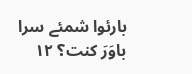بارئوا شمئے سرا باوَرَ کنت؟ ۱۲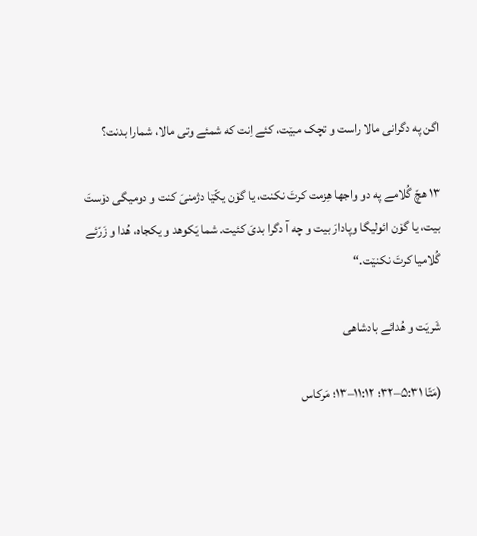اگن په دگرانی مالا راست و تچک مبێت، کئے اِنت که شمئے وتی مالا، شمارا بدنت؟

۱۳ هچّ گُلامے په دو واجها هِزمت کرتَ نکنت، یا گۆن یکّێا دژمنیَ کنت و دومیگی دۆستَ بیت، یا گۆن ائولیگا وپادارَ بیت و چه آ دگرا بدیَ کئیت. شما یَکوهد و یکجاه، هُدا و زَرّئے گُلامیا کرتَ نکنێت.“

شَریَت و هُدائے بادشاهی

(مَتّا ۵:۳۱–۳۲؛ ۱۱:۱۲–۱۳؛ مَرکاس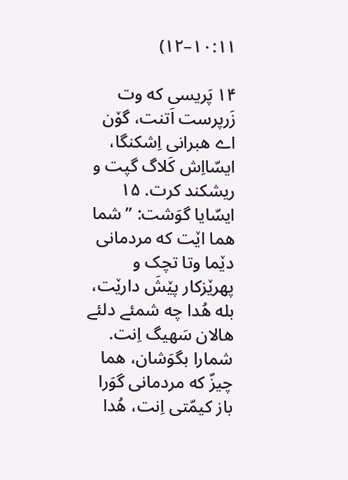۱۰:۱۱–۱۲)

۱۴ پَریسی که وت زَرپرست اَتنت، گۆن اے هبرانی اِشکنگا، ایسّااِش کَلاگ گپت و ریشکند کرت. ۱۵ ایسّایا گوَشت: ”شما هما اێت که مردمانی دێما وتا تچک و پهرێزکار پێشَ دارێت، بله هُدا چه شمئے دلئے هالان سَهیگ اِنت. شمارا بگوَشان، هما چیزّ که مردمانی گوَرا باز کیمّتی اِنت، هُدا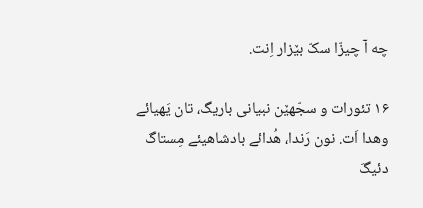چه آ چیزّا سکّ بێزار اِنت.

۱۶ تئورات و سجّهێن نبیانی باریگ، تان یَهیائے وهدا اَت. نون رَندا، هُدائے بادشاهیئے مِستاگ دئیگَ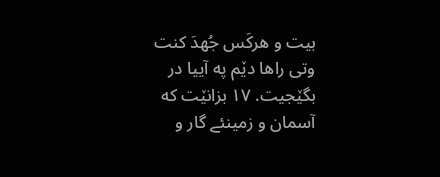بیت و هرکَس جُهدَ کنت وتی راها دێم په آییا در بگێجیت. ۱۷ بزانێت که آسمان و زمینئے گار و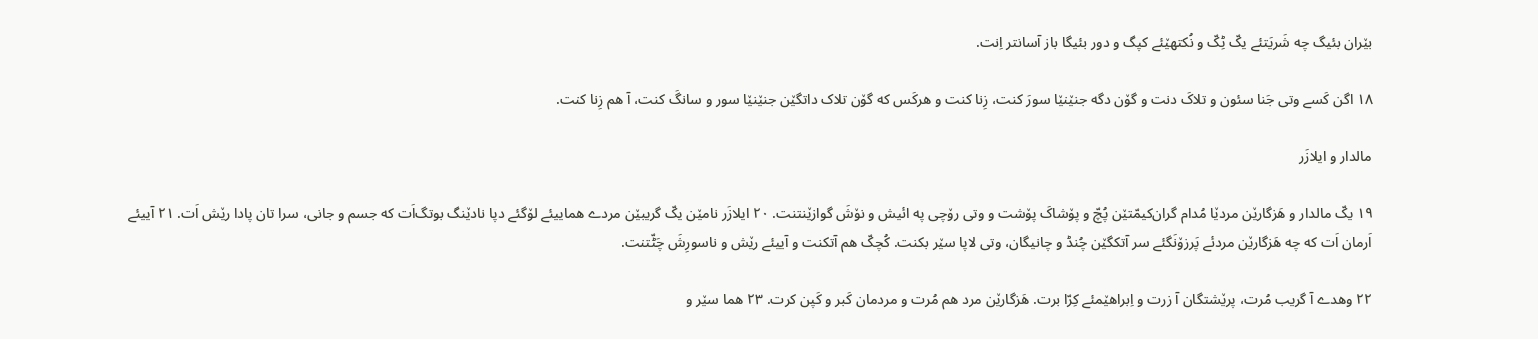بێران بئیگ چه شَریَتئے یکّ ٹِکّ و نُکتهێئے کپگ و دور بئیگا باز آسانتر اِنت.

۱۸ اگن کَسے وتی جَنا سئون و تلاکَ دنت و گۆن دگه جنێنێا سورَ کنت، زِنا کنت و هرکَس که گۆن تلاک داتگێن جنێنێا سور و سانگَ کنت، آ هم زِنا کنت.

مالدار و ایلازَر

۱۹ یکّ مالدار و هَزگارێن مردێا مُدام گران‌کیمّتێن پُچّ و پۆشاکَ پۆشت و وتی رۆچی په ائیش و نۆشَ گوازێنتنت. ۲۰ ایلازَر نامێن یکّ گریبێن مردے هماییئے لۆگئے دپا نادێنگ بوتگ‌اَت که جسم و جانی، سرا تان پادا رێش اَت. ۲۱ آییئے اَرمان اَت که چه هَزگارێن مردئے پَرزۆنَگئے سر آتکگێن چُنڈ و چانیگان، وتی لاپا سێر بکنت. کُچکّ هم آتکنت و آییئے رێش و ناسورِشَ چَٹّتنت.

۲۲ وهدے آ گریب مُرت، پرێشتگان آ زرت و اِبراهێمئے کِرّا برت. هَزگارێن مرد هم مُرت و مردمان کَبر و کَپن کرت. ۲۳ هما سێر و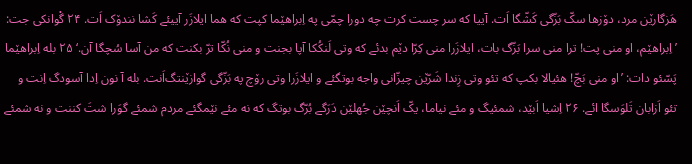هَزگارێن مرد، دۆزها سکّ بَزّگی کَشّگا اَت. آییا که سر چست کرت چه دورا چمّی په اِبراهێما کپت که هما ایلازَر آییئے کَشا نندۆک اَت. ۲۴ گْوانکی جت: ’اِبراهێم، او منی پت! ترا منی سرا بَزّگ بات، ایلازَرا منی کِرّا دێم بدئے که وتی لَنکُکا آپا بجنت و منی نُکّا ترّ بکنت که من آسا سُچگا آن.‘ ۲۵ بله اِبراهێما پَسّئو دات: ’او منی بَچّ! هئیالا بکپ که تئو وتی زِندا شَرّێن چیزّانی واجه بوتگئے و ایلازَرا وتی رۆچ په بَزّگی گوازێنتگ‌اَنت. بله آ نون اِدا آسودگ اِنت و تئو اَزابان تَلوَسگا ائے. ۲۶ اِشیا اَبێد، شمئیگ و مئے نیاما، یکّ اَنچێن جُهلێن دَرَگے بُرّگ بوتگ که نه مئے نێمگئے مردم شمئے گوَرا شتَ کننت و نه شمئے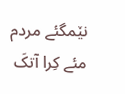نێمگئے مردم مئے کِرا آتکَ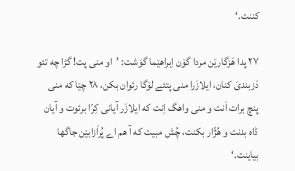کننت.‘

۲۷ پدا هَزگارێن مردا گۆن اِبراهێما گوَشت: ’او منی پت! گڑا چه تئو دَزبندیَ کنان، ایلازَرا منی پتئے لۆگا رئوان بکن، ۲۸ چێا که منی پنچ برات اَنت و منی واهگ اِنت که ایلازَر آیانی کِرّا برئوت و آیان ڈاه بدنت و هُژّار بکنت، چُش مبیت که آ هم اے پُراَزابێن جاگها بیاینت.‘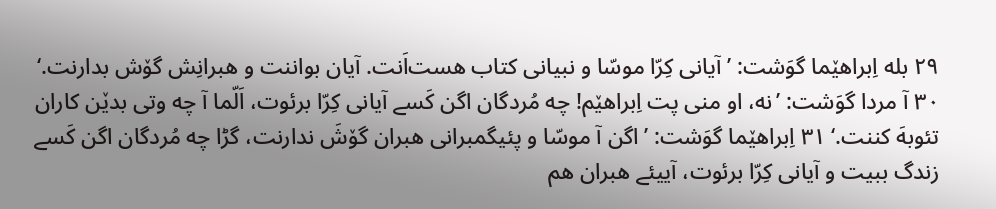۲۹ بله اِبراهێما گوَشت: ’آیانی کِرّا موسّا و نبیانی کتاب هست‌اَنت. آیان بواننت و هبرانِش گۆش بدارنت.‘ ۳۰ آ مردا گوَشت: ’نه، او منی پت اِبراهێم! چه مُردگان اگن کَسے آیانی کِرّا برئوت، اَلّما آ چه وتی بدێن کاران تئوبهَ کننت.‘ ۳۱ اِبراهێما گوَشت: ’اگن آ موسّا و پئیگمبرانی هبران گۆشَ ندارنت، گڑا چه مُردگان اگن کَسے زندگ ببیت و آیانی کِرّا برئوت، آییئے هبران هم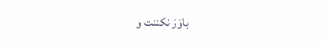باوَرَ نکننت و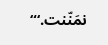نمَنّنت.‘“